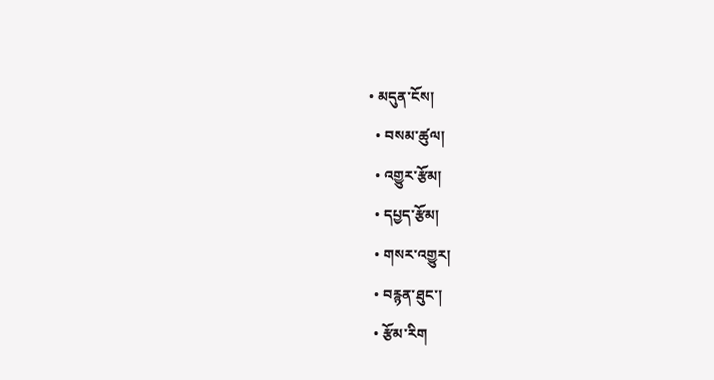• མདུན་ངོས།
  • བསམ་ཚུལ།
  • འགྱུར་རྩོམ།
  • དཔྱད་རྩོམ།
  • གསར་འགྱུར།
  • བརྙན་ཐུང་།
  • རྩོམ་རིག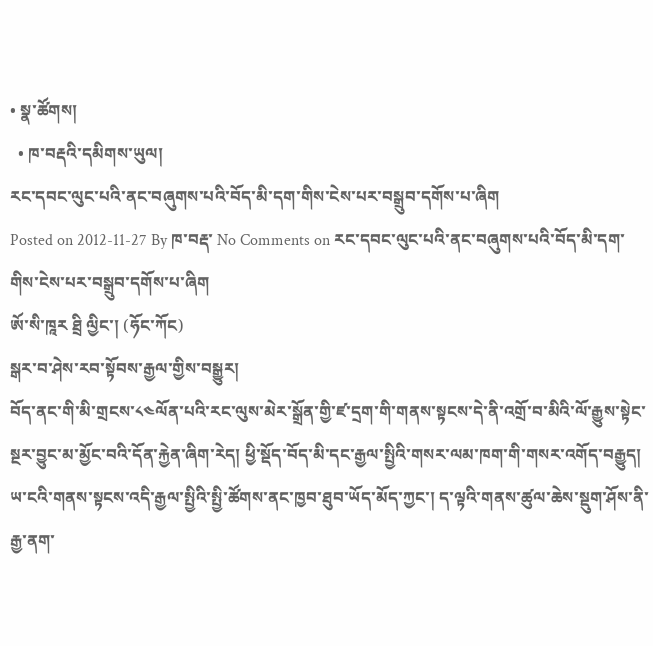• སྣ་ཚོགས།
  • ཁ་བརྡའི་དམིགས་ཡུལ།
རང་དབང་ལུང་པའི་ནང་བཞུགས་པའི་བོད་མི་དག་གིས་ངེས་པར་བསྒྲུབ་དགོས་པ་ཞིག
Posted on 2012-11-27 By ཁ་བརྡ་ No Comments on རང་དབང་ལུང་པའི་ནང་བཞུགས་པའི་བོད་མི་དག་གིས་ངེས་པར་བསྒྲུབ་དགོས་པ་ཞིག
ཨོ་སི་ཁཱར ཐྲི ལྱིང་། (ཧོང་ཀོང)
སྒར་བ་ཤེས་རབ་སྟོབས་རྒྱལ་གྱིས་བསྒྱུར།
བོད་ནང་གི་མི་གྲངས་༨༤ལོན་པའི་རང་ལུས་མེར་སྒྲོན་གྱི་ཛ་དྲག་གི་གནས་སྟངས་དེ་ནི་འགྲོ་བ་མིའི་ལོ་རྒྱུས་སྟེང་སྔར་བྱུང་མ་མྱོང་བའི་དོན་རྐྱེན་ཞིག་རེད། ཕྱི་སྡོད་བོད་མི་དང་རྒྱལ་སྤྱིའི་གསར་ལམ་ཁག་གི་གསར་འགོད་བརྒྱུད། ཡ་ངའི་གནས་སྟངས་འདི་རྒྱལ་སྤྱིའི་སྤྱི་ཚོགས་ནང་ཁྱབ་ཐུབ་ཡོད་མོད་ཀྱང་། ད་ལྟའི་གནས་ཚུལ་ཆེས་སྡུག་ཤོས་ནི་རྒྱ་ནག་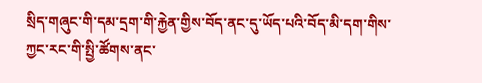སྲིད་གཞུང་གི་དམ་དྲག་གི་རྐྱེན་གྱིས་བོད་ནང་དུ་ཡོད་པའི་བོད་མི་དག་གིས་ཀྱང་རང་གི་སྤྱི་ཚོགས་ནང་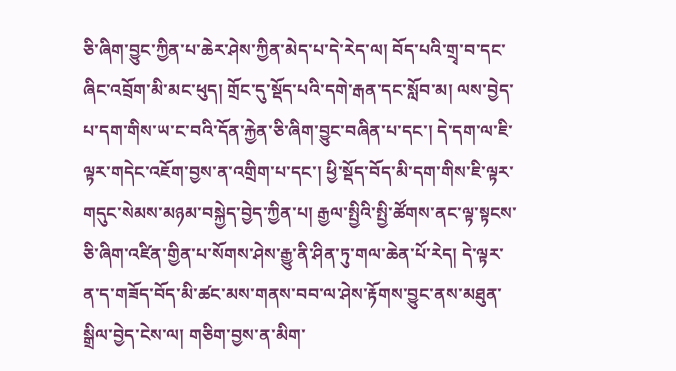ཅི་ཞིག་བྱུང་ཀྱིན་པ་ཆེར་ཤེས་ཀྱིན་མེད་པ་དེ་རེད་ལ། བོད་པའི་གྲྭ་བ་དང་ཞིང་འབྲོག་མི་མང་ཕུད། གྲོང་དུ་སྡོད་པའི་དགེ་རྒན་དང་སློབ་མ། ལས་བྱེད་པ་དག་གིས་ཡ་ང་བའི་དོན་རྐྱེན་ཅི་ཞིག་བྱུང་བཞིན་པ་དང་། དེ་དག་ལ་ཇི་ལྟར་གདེང་འཇོག་བྱས་ན་འགྲིག་པ་དང་། ཕྱི་སྡོད་བོད་མི་དག་གིས་ཇི་ལྟར་གདུང་སེམས་མཉམ་བསྐྱེད་བྱེད་ཀྱིན་པ། རྒྱལ་སྤྱིའི་སྤྱི་ཚོགས་ནང་ལྟ་སྟངས་ཅི་ཞིག་འཛིན་གྱིན་པ་སོགས་ཤེས་རྒྱུ་ནི་ཤིན་ཏུ་གལ་ཆེན་པོ་རེད། དེ་ལྟར་ན་ད་གཟོད་བོད་མི་ཚང་མས་གནས་བབ་ལ་ཤེས་རྟོགས་བྱུང་ནས་མཐུན་སྒྲིལ་བྱེད་ངེས་ལ། གཅིག་བྱས་ན་མིག་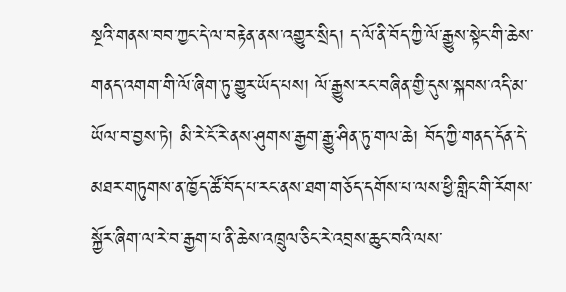སྔའི་གནས་བབ་ཀྱང་དེ་ལ་བརྟེན་ནས་འགྱུར་སྲིད། ད་ལོ་ནི་བོད་ཀྱི་ལོ་རྒྱུས་སྟེང་གི་ཆེས་གནད་འགག་གི་ལོ་ཞིག་ཏུ་གྱུར་ཡོད་པས། ལོ་རྒྱུས་རང་བཞིན་གྱི་དུས་སྐབས་འདི་མ་ཡོལ་བ་བྱས་ཏེ། མི་རེ་ངོ་རེ་ནས་ཤུགས་རྒྱག་རྒྱུ་ཤིན་ཏུ་གལ་ཆེ། བོད་ཀྱི་གནད་དོན་དེ་མཐར་གཏུགས་ན་ཁྱོད་ཚོ་བོད་པ་རང་ནས་ཐག་གཅོད་དགོས་པ་ལས་ཕྱི་གླིང་གི་རོགས་སྐྱོར་ཞིག་ལ་རེ་བ་རྒྱག་པ་ནི་ཆེས་འཁྲུལ་ཅིང་རེ་འབྲས་ཆུང་བའི་ལས་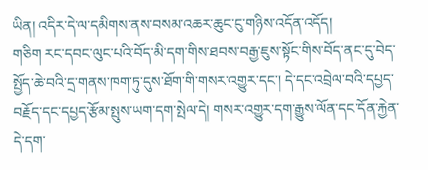ཡིན། འདིར་དེ་ལ་དམིགས་ནས་བསམ་འཆར་ཆུང་ངུ་གཉིས་འདོན་འདོད།
གཅིག རང་དབང་ལུང་པའི་བོད་མི་དག་གིས་ཐབས་བརྒྱ་ཇུས་སྟོང་གིས་བོད་ནང་དུ་བེད་སྤྱོད་ཆེ་བའི་དྲ་གནས་ཁག་ཏུ་དུས་ཐོག་གི་གསར་འགྱུར་དང་། དེ་དང་འབྲེལ་བའི་དཔྱད་བརྗོད་དང་དཔྱད་རྩོམ་སྤུས་ཡག་དག་སྤེལ་དེ། གསར་འགྱུར་དག་རྒྱུས་ལོན་དང་དོན་རྐྱེན་དེ་དག་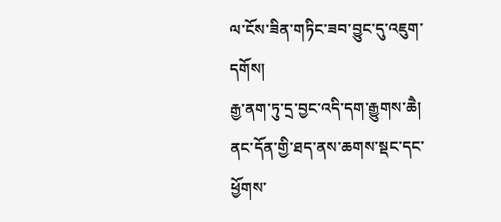ལ་ངོས་ཟིན་གཏིང་ཟབ་བྱུང་དུ་འཇུག་དགོས།
རྒྱ་ནག་ཏུ་དྲ་བྱང་འདི་དག་རྒྱུགས་ཆཻ།
ནང་དོན་གྱི་ཐད་ནས་ཆགས་སྡང་དང་ཕྱོགས་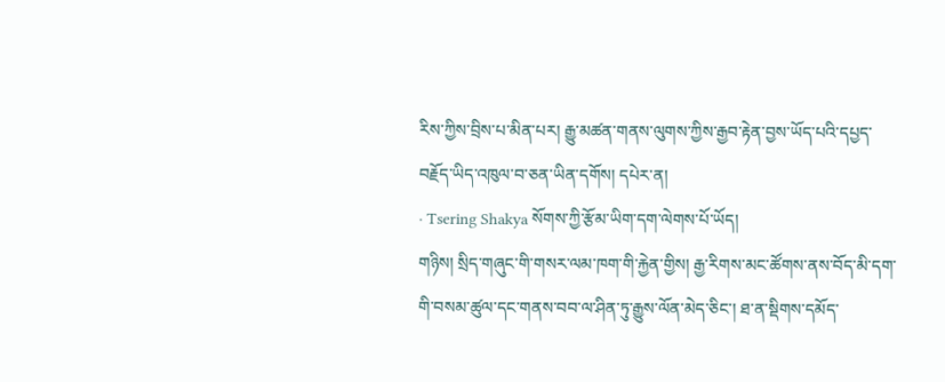རིས་ཀྱིས་བྲིས་པ་མིན་པར། རྒྱུ་མཚན་གནས་ལུགས་ཀྱིས་རྒྱབ་རྟེན་བྱས་ཡོད་པའི་དཔྱད་བརྗོད་ཡིད་འཁུལ་བ་ཅན་ཡིན་དགོས། དཔེར་ན།
· Tsering Shakya སོགས་ཀྱི་རྩོམ་ཡིག་དག་ལེགས་པོ་ཡོད།
གཉིས། སྲིད་གཞུང་གི་གསར་ལམ་ཁག་གི་རྐྱེན་གྱིས། རྒྱ་རིགས་མང་ཚོགས་ནས་བོད་མི་དག་གི་བསམ་ཚུལ་དང་གནས་བབ་ལ་ཤིན་ཏུ་རྒྱུས་ལོན་མེད་ཅིང་། ཐ་ན་སྡིགས་དམོད་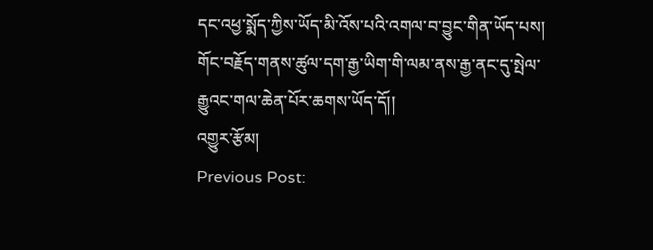དང་འཕྱ་སྨོད་ཀྱིས་ཡོད་མི་འོས་པའི་འགལ་བ་བྱུང་གིན་ཡོད་པས། གོང་བརྗོད་གནས་ཚུལ་དག་རྒྱ་ཡིག་གི་ལམ་ནས་རྒྱ་ནང་དུ་སྤེལ་རྒྱུའང་གལ་ཆེན་པོར་ཆགས་ཡོད་དོ།།
འགྱུར་རྩོམ།
Previous Post: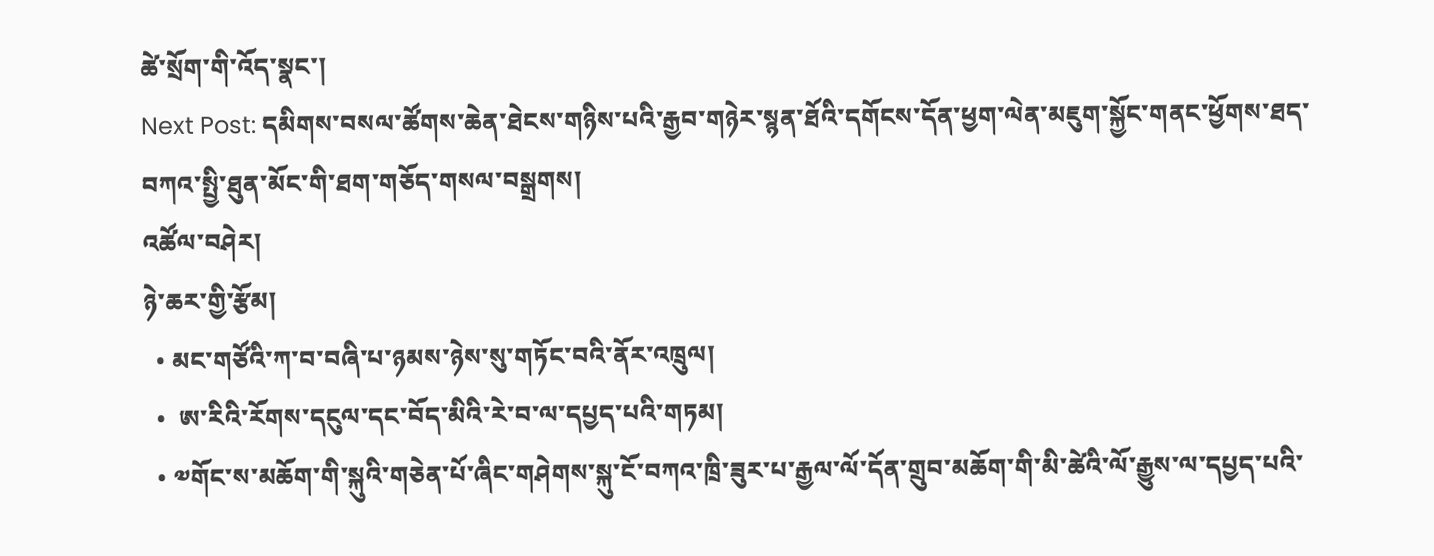ཚེ་སྲོག་གི་འོད་སྣང་།
Next Post: དམིགས་བསལ་ཚོགས་ཆེན་ཐེངས་གཉིས་པའི་རྒྱབ་གཉེར་སྙན་ཐོའི་དགོངས་དོན་ཕྱག་ལེན་མཇུག་སྐྱོང་གནང་ཕྱོགས་ཐད་བཀའ་སྤྱི་ཐུན་མོང་གི་ཐག་གཅོད་གསལ་བསྒྲགས།
འཚོལ་བཤེར།
ཉེ་ཆར་གྱི་རྩོམ།
  • མང་གཙོའི་ཀ་བ་བཞི་པ་ཉམས་ཉེས་སུ་གཏོང་བའི་ནོར་འཁྲུལ།
  •  ཨ་རིའི་རོགས་དངུལ་དང་བོད་མིའི་རེ་བ་ལ་དཔྱད་པའི་གཏམ།
  • ༧གོང་ས་མཆོག་གི་སྐུའི་གཅེན་པོ་ཞིང་གཤེགས་སྐུ་ངོ་བཀའ་ཁྲི་ཟུར་པ་རྒྱལ་ལོ་དོན་གྲུབ་མཆོག་གི་མི་ཚེའི་ལོ་རྒྱུས་ལ་དཔྱད་པའི་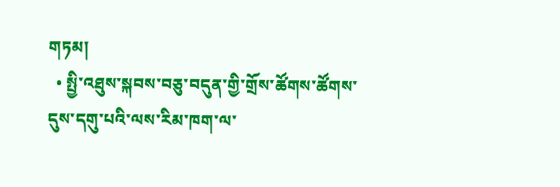གཏམ།
  • སྤྱི་འཐུས་སྐབས་བཅུ་བདུན་གྱི་གྲོས་ཚོགས་ཚོགས་དུས་དགུ་པའི་ལས་རིམ་ཁག་ལ་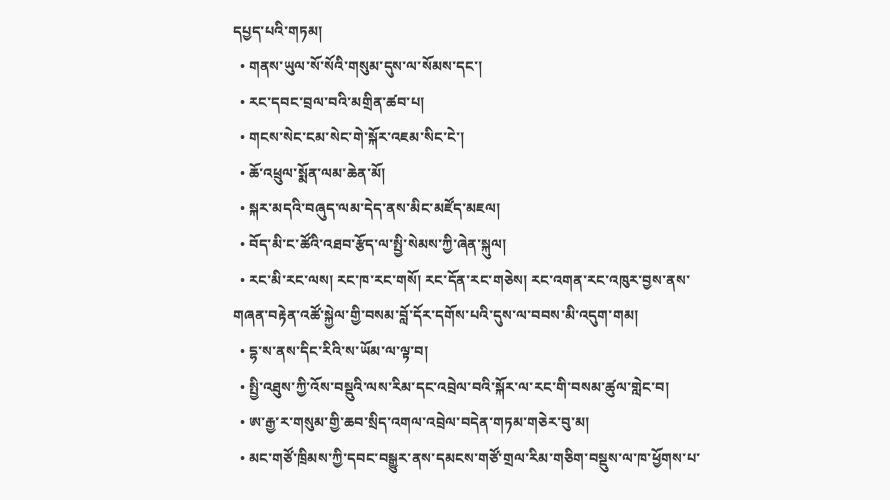དཔྱད་པའི་གཏམ།
  • གནས་ཡུལ་སོ་སོའི་གསུམ་དུས་ལ་སོམས་དང་།
  • རང་དབང་བྲལ་བའི་མགྲིན་ཚབ་པ།
  • གངས་སེང་ངམ་སེང་གེ་སྐོར་འཇམ་སིང་ངེ་།
  • ཆོ་འཕྲུལ་སྨོན་ལམ་ཆེན་མོ།
  • སྐར་མདའི་བཞུད་ལམ་དེད་ནས་མིང་མཛོད་མཇལ།
  • བོད་མི་ང་ཚོའི་འཐབ་རྩོད་ལ་སྤྱི་སེམས་ཀྱི་ཞེན་སྐུལ།
  • རང་མི་རང་ལས། རང་ཁ་རང་གསོ། རང་དོན་རང་གཅེས། རང་འགན་རང་འཁུར་བྱས་ནས་གཞན་བརྟེན་འཚོ་སྐྱེལ་གྱི་བསམ་བློ་དོར་དགོས་པའི་དུས་ལ་བབས་མི་འདུག་གམ།
  • དྷ་ས་ནས་དིང་རིའི་ས་ཡོམ་ལ་ལྟ་བ།
  • སྤྱི་འཐུས་ཀྱི་འོས་བསྡུའི་ལས་རིམ་དང་འབྲེལ་བའི་སྐོར་ལ་རང་གི་བསམ་ཚུལ་གླེང་བ།
  • ཨ་རྒྱ་ར་གསུམ་གྱི་ཆབ་སྲིད་འགལ་འབྲེལ་བདེན་གཏམ་གཅེར་བུ་མ།
  • མང་གཙོ་ཁྲིམས་ཀྱི་དབང་བསྒྱུར་ནས་དམངས་གཙོ་གྲལ་རིམ་གཅིག་བསྡུས་ལ་ཁ་ཕྱོགས་པ་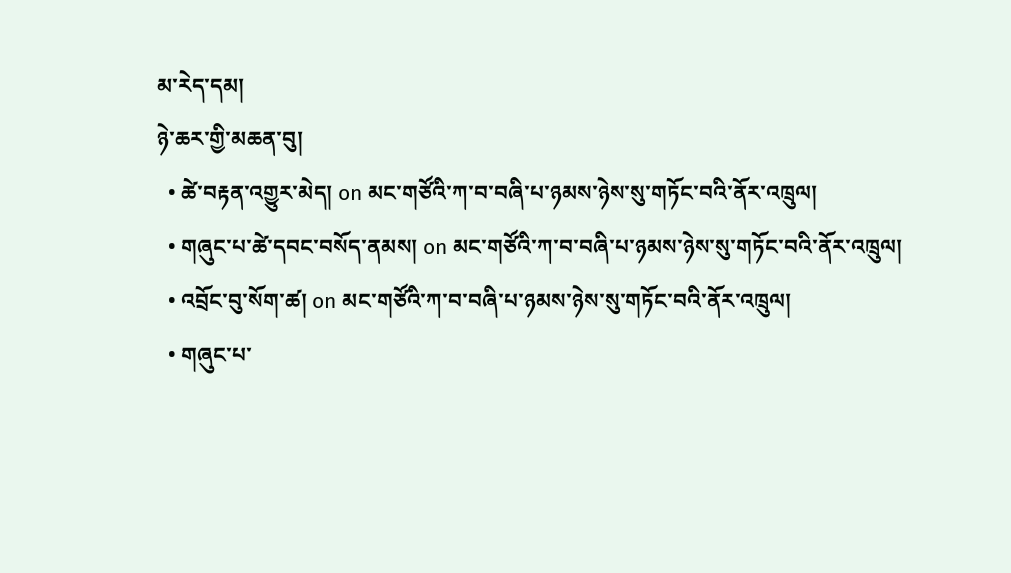མ་རེད་དམ།
ཉེ་ཆར་གྱི་མཆན་བུ།
  • ཚེ་བརྟན་འགྱུར་མེད། on མང་གཙོའི་ཀ་བ་བཞི་པ་ཉམས་ཉེས་སུ་གཏོང་བའི་ནོར་འཁྲུལ།
  • གཞུང་པ་ཚེ་དབང་བསོད་ནམས། on མང་གཙོའི་ཀ་བ་བཞི་པ་ཉམས་ཉེས་སུ་གཏོང་བའི་ནོར་འཁྲུལ།
  • འབྲོང་བུ་སོག་ཚ། on མང་གཙོའི་ཀ་བ་བཞི་པ་ཉམས་ཉེས་སུ་གཏོང་བའི་ནོར་འཁྲུལ།
  • གཞུང་པ་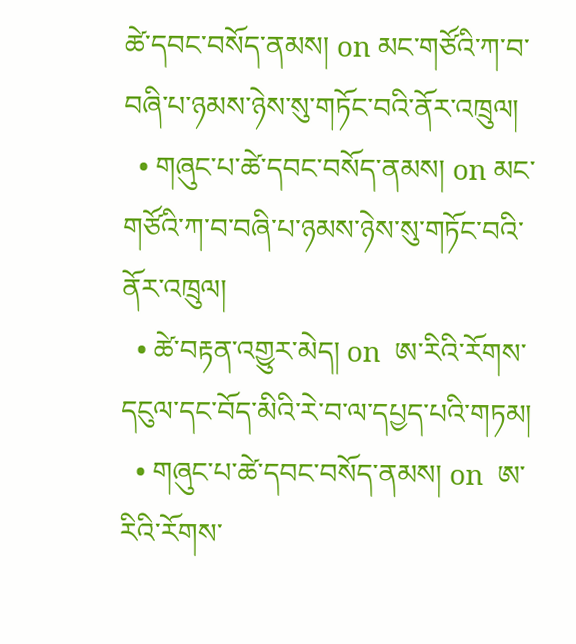ཚེ་དབང་བསོད་ནམས། on མང་གཙོའི་ཀ་བ་བཞི་པ་ཉམས་ཉེས་སུ་གཏོང་བའི་ནོར་འཁྲུལ།
  • གཞུང་པ་ཚེ་དབང་བསོད་ནམས། on མང་གཙོའི་ཀ་བ་བཞི་པ་ཉམས་ཉེས་སུ་གཏོང་བའི་ནོར་འཁྲུལ།
  • ཚེ་བརྟན་འགྱུར་མེད། on  ཨ་རིའི་རོགས་དངུལ་དང་བོད་མིའི་རེ་བ་ལ་དཔྱད་པའི་གཏམ།
  • གཞུང་པ་ཚེ་དབང་བསོད་ནམས། on  ཨ་རིའི་རོགས་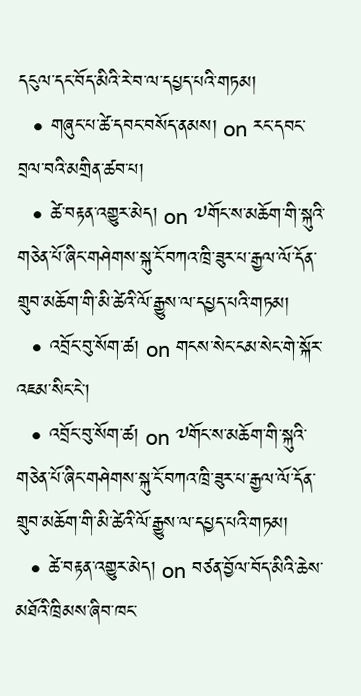དངུལ་དང་བོད་མིའི་རེ་བ་ལ་དཔྱད་པའི་གཏམ།
  • གཞུང་པ་ཚེ་དབང་བསོད་ནམས། on རང་དབང་བྲལ་བའི་མགྲིན་ཚབ་པ།
  • ཚེ་བརྟན་འགྱུར་མེད། on ༧གོང་ས་མཆོག་གི་སྐུའི་གཅེན་པོ་ཞིང་གཤེགས་སྐུ་ངོ་བཀའ་ཁྲི་ཟུར་པ་རྒྱལ་ལོ་དོན་གྲུབ་མཆོག་གི་མི་ཚེའི་ལོ་རྒྱུས་ལ་དཔྱད་པའི་གཏམ།
  • འབྲོང་བུ་སོག་ཚ། on གངས་སེང་ངམ་སེང་གེ་སྐོར་འཇམ་སིང་ངེ་།
  • འབྲོང་བུ་སོག་ཚ། on ༧གོང་ས་མཆོག་གི་སྐུའི་གཅེན་པོ་ཞིང་གཤེགས་སྐུ་ངོ་བཀའ་ཁྲི་ཟུར་པ་རྒྱལ་ལོ་དོན་གྲུབ་མཆོག་གི་མི་ཚེའི་ལོ་རྒྱུས་ལ་དཔྱད་པའི་གཏམ།
  • ཚེ་བརྟན་འགྱུར་མེད། on བཙན་བྱོལ་བོད་མིའི་ཆེས་མཐོའི་ཁྲིམས་ཞིབ་ཁང་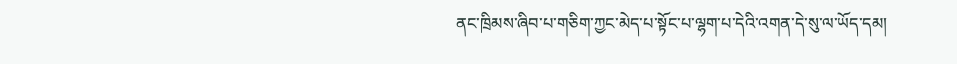ནང་ཁྲིམས་ཞིབ་པ་གཅིག་ཀྱང་མེད་པ་སྟོང་པ་ལྷག་པ་དེའི་འགན་དེ་སུ་ལ་ཡོད་དམ།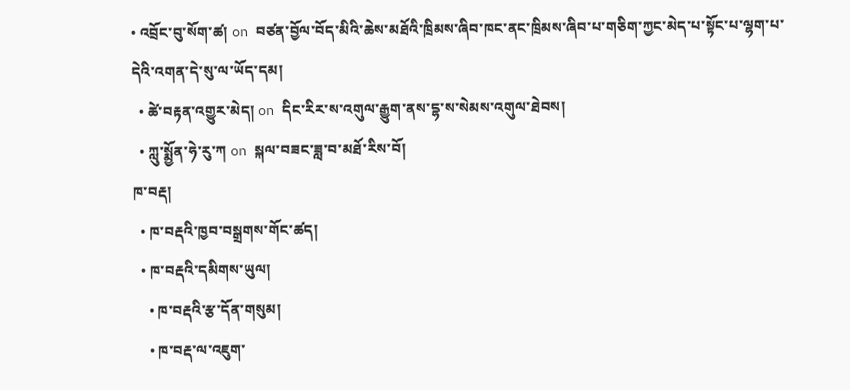• འབྲོང་བུ་སོག་ཚ། on བཙན་བྱོལ་བོད་མིའི་ཆེས་མཐོའི་ཁྲིམས་ཞིབ་ཁང་ནང་ཁྲིམས་ཞིབ་པ་གཅིག་ཀྱང་མེད་པ་སྟོང་པ་ལྷག་པ་དེའི་འགན་དེ་སུ་ལ་ཡོད་དམ།
  • ཚེ་བརྟན་འགྱུར་མེད། on དིང་རིར་ས་འགུལ་རྒྱུག་ནས་དྷ་ས་སེམས་འགུལ་ཐེབས།
  • ཀླུ་སྨྱོན་ཧེ་རུ་ཀ on སྐལ་བཟང་ཟླ་བ་མཐོ་རིས་བོ།
ཁ་བརྡ།
  • ཁ་བརྡའི་ཁྱབ་བསྒྲགས་གོང་ཚད།
  • ཁ་བརྡའི་དམིགས་ཡུལ།
    • ཁ་བརྡའི་རྩ་དོན་གསུམ།
    • ཁ་བརྡ་ལ་འཇུག་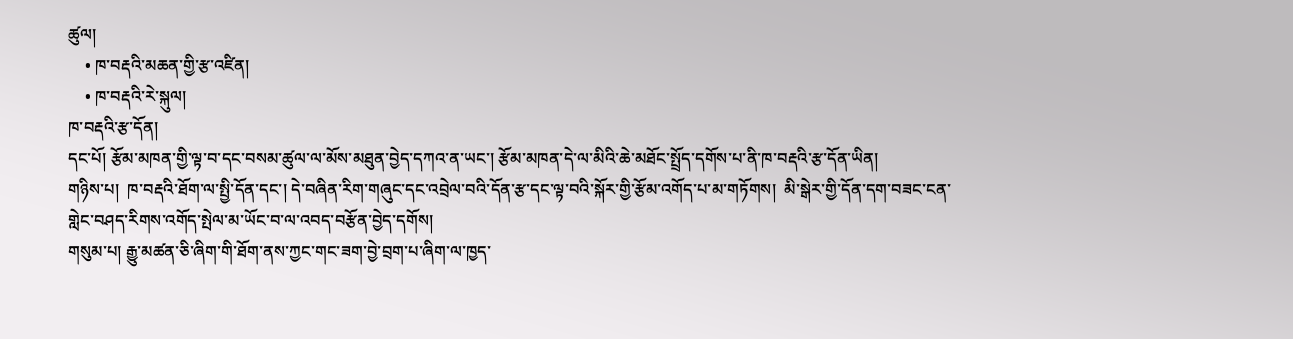ཚུལ།
    • ཁ་བརྡའི་མཆན་གྱི་རྩ་འཛིན།
    • ཁ་བརྡའི་རེ་སྐུལ།
ཁ་བརྡའི་རྩ་དོན།
དང་པོ། རྩོམ་མཁན་གྱི་ལྟ་བ་དང་བསམ་ཚུལ་ལ་མོས་མཐུན་བྱེད་དཀའ་ན་ཡང་། རྩོམ་མཁན་དེ་ལ་མིའི་ཆེ་མཐོང་སྤྲོད་དགོས་པ་ནི་ཁ་བརྡའི་རྩ་དོན་ཡིན།
གཉིས་པ།  ཁ་བརྡའི་ཐོག་ལ་སྤྱི་དོན་དང་། དེ་བཞིན་རིག་གཞུང་དང་འབྲེལ་བའི་དོན་རྩ་དང་ལྟ་བའི་སྐོར་གྱི་རྩོམ་འགོད་པ་མ་གཏོགས།  མི་སྒེར་གྱི་དོན་དག་བཟང་ངན་གླེང་བཤད་རིགས་འགོད་སྤེལ་མ་ཡོང་བ་ལ་འབད་བརྩོན་བྱེད་དགོས།
གསུམ་པ། རྒྱུ་མཚན་ཅི་ཞིག་གི་ཐོག་ནས་ཀྱང་གང་ཟག་བྱེ་བྲག་པ་ཞིག་ལ་ཁྱད་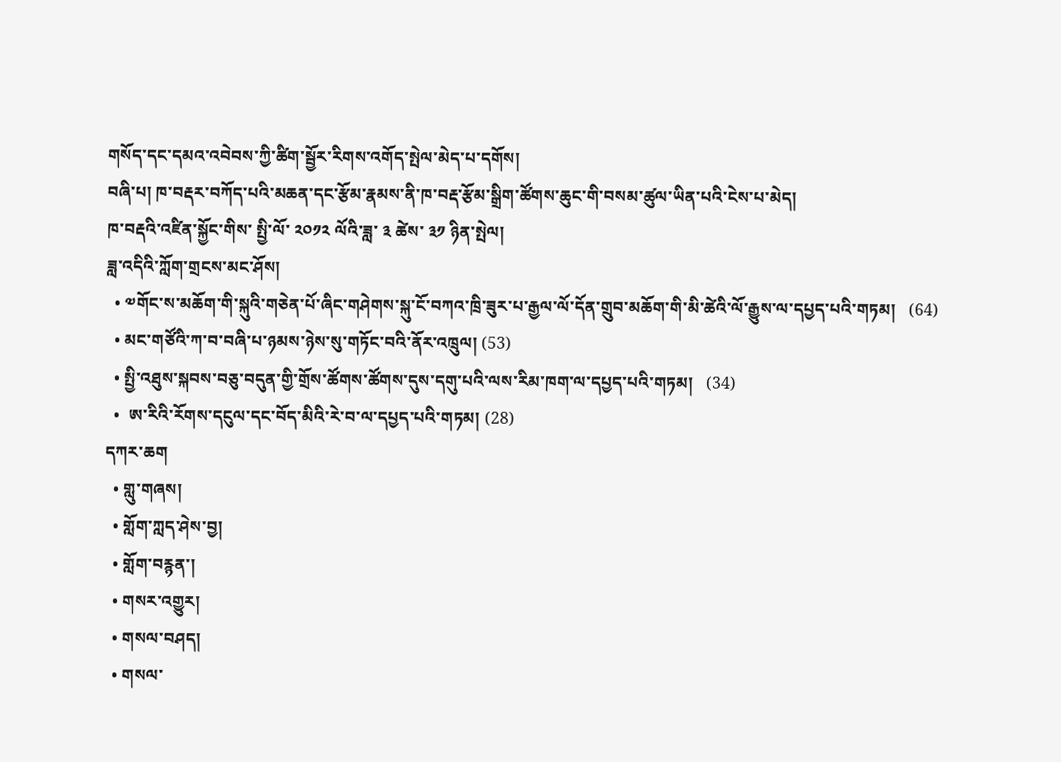གསོད་དང་དམའ་འབེབས་ཀྱི་ཚིག་སྦྱོར་རིགས་འགོད་སྤེལ་མེད་པ་དགོས།
བཞི་པ། ཁ་བརྡར་བཀོད་པའི་མཆན་དང་རྩོམ་རྣམས་ནི་ཁ་བརྡ་རྩོམ་སྒྲིག་ཚོགས་ཆུང་གི་བསམ་ཚུལ་ཡིན་པའི་ངེས་པ་མེད།
ཁ་བརྡའི་འཛིན་སྐྱོང་གིས་ སྤྱི་ལོ་ ༢༠༡༢ ལོའི་ཟླ་ ༣ ཚེས་ ༣༡ ཉིན་སྤེལ།
ཟླ་འདིའི་ཀློག་གྲངས་མང་ཤོས།
  • ༧གོང་ས་མཆོག་གི་སྐུའི་གཅེན་པོ་ཞིང་གཤེགས་སྐུ་ངོ་བཀའ་ཁྲི་ཟུར་པ་རྒྱལ་ལོ་དོན་གྲུབ་མཆོག་གི་མི་ཚེའི་ལོ་རྒྱུས་ལ་དཔྱད་པའི་གཏམ།   (64)
  • མང་གཙོའི་ཀ་བ་བཞི་པ་ཉམས་ཉེས་སུ་གཏོང་བའི་ནོར་འཁྲུལ། (53)
  • སྤྱི་འཐུས་སྐབས་བཅུ་བདུན་གྱི་གྲོས་ཚོགས་ཚོགས་དུས་དགུ་པའི་ལས་རིམ་ཁག་ལ་དཔྱད་པའི་གཏམ།   (34)
  •  ཨ་རིའི་རོགས་དངུལ་དང་བོད་མིའི་རེ་བ་ལ་དཔྱད་པའི་གཏམ། (28)
དཀར་ཆག
  • གླུ་གཞས།
  • གློག་ཀླད་ཤེས་བྱ།
  • གློག་བརྙན་།
  • གསར་འགྱུར།
  • གསལ་བཤད།
  • གསལ་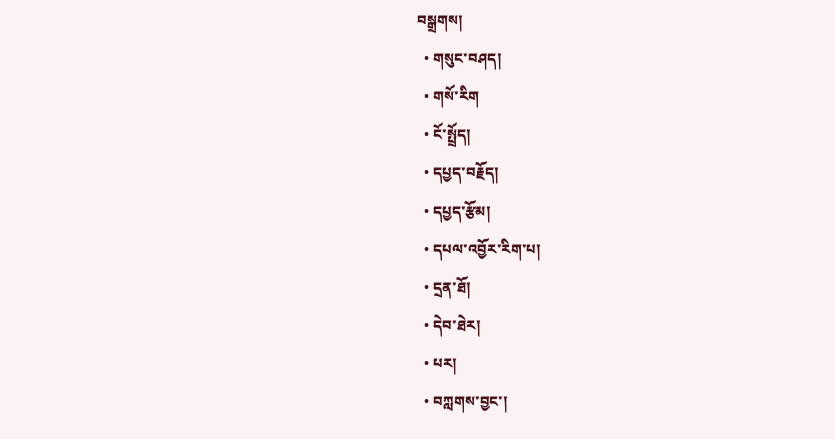བསྒྲགས།
  • གསུང་བཤད།
  • གསོ་རིག
  • ངོ་སྤྲོད།
  • དཔྱད་བརྗོད།
  • དཔྱད་རྩོམ།
  • དཔལ་འབྱོར་རིག་པ།
  • དྲན་ཐོ།
  • དེབ་ཐེར།
  • པར།
  • བཀླགས་བྱང་།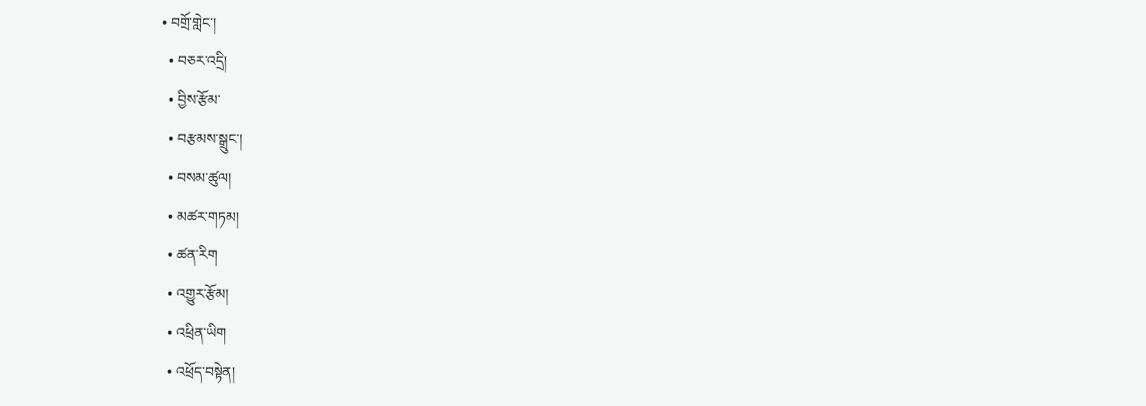• བགྲོ་གླེང་།
  • བཅར་འདྲི།
  • བྱིས་རྩོམ་
  • བརྩམས་སྒྲུང་།
  • བསམ་ཚུལ།
  • མཚར་གཏམ།
  • ཚན་རིག
  • འགྱུར་རྩོམ།
  • འཕྲིན་ཡིག
  • འཕྲོད་བསྟེན།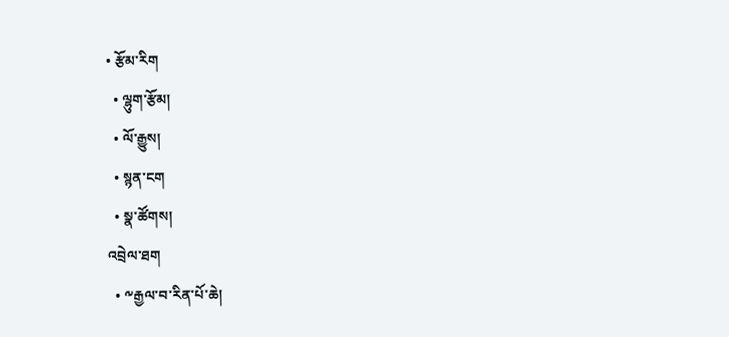• རྩོམ་རིག
  • ལྷུག་རྩོམ།
  • ལོ་རྒྱུས།
  • སྙན་ངག
  • སྣ་ཚོགས།
འབྲེལ་ཐག
  • ༸རྒྱལ་བ་རིན་པོ་ཆེ།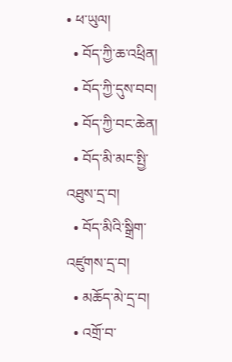• ཕ་ཡུལ།
  • བོད་ཀྱི་ཆ་འཕྲིན།
  • བོད་ཀྱི་དུས་བབ།
  • བོད་ཀྱི་བང་ཆེན།
  • བོད་མི་མང་སྤྱི་འཐུས་དྲ་བ།
  • བོད་མིའི་སྒྲིག་འཛུགས་དྲ་བ།
  • མཆོད་མེ་དྲ་བ།
  • འགྲོ་བ་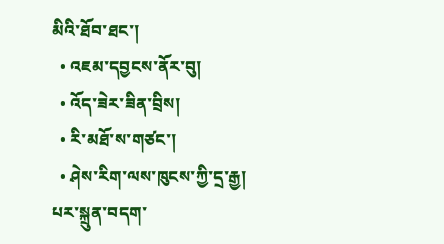མིའི་ཐོབ་ཐང་།
  • འཇམ་དབྱངས་ནོར་བུ།
  • འོད་ཟེར་ཟིན་བྲིས།
  • རི་མཐོ་ས་གཙང་།
  • ཤེས་རིག་ལས་ཁུངས་ཀྱི་དྲ་རྒྱ།
པར་སྐྲུན་བདག་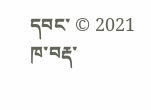དབང་ © 2021 ཁ་བརྡ་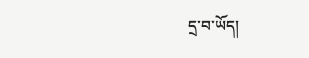དྲ་བ་ཡོད།